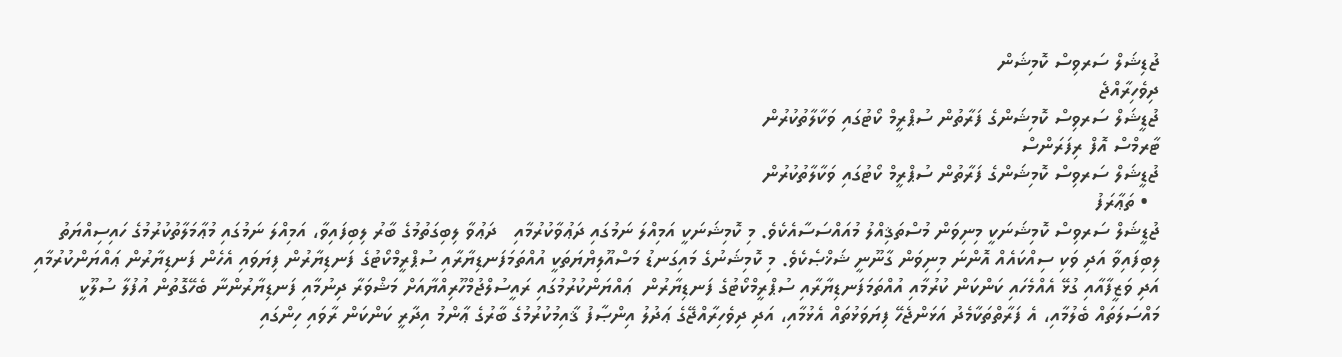ޖުޑިޝަލް ސަރވިސް ކޮމިޝަން
ދިވެހިރާއްޖެ
ޖުޑީޝަލް ސަރވިސް ކޮމިޝަންގެ ފަރާތުން ސުޕްރީމް ކޯޓުގައި ވަކާލާތުކުރުން
ޓާރމްސް އޮފް ރިފަރަންސް
ޖުޑީޝަލް ސަރވިސް ކޮމިޝަންގެ ފަރާތުން ސުޕްރީމް ކޯޓުގައި ވަކާލާތުކުރުން
  • ތަޢާރަފު
ޖުޑީޝަލް ސަރވިސް ކޮމިޝަނަކީ މިނިވަން މުސްތަޤިއްލު މުއައްސަސާއެކެވެ. މި ކޮމިޝަނަކީ އަމިއްލަ ނަމުގައި ދަޢުވާކުރުމާއި   ދަޢުވާ ލިބިގަތުމުގެ ބާރު ލިބިފައިވާ، އަމިއްލަ ނަމުގައި މުޢާމަލާތުކުރުމުގެ ހައިސިއްޔަތު ލިބިފައިވާ އަދި ވަކި ސިއްކައެއް އޮންނަ މިނިވަން ގާނޫނީ ޝަޚްޞެކެވެ. މި ކޮމިޝަނުގެ މައިގަނޑު މަސްއޫލިޔްޔަތަކީ އުއްތަމަފަނޑިޔާރާއި ސުޕްރީމްކޯޓުގެ ފަނޑިޔާރުން ފިޔަވައި އެހެން ފަނޑިޔާރުން ޢައްޔަންކުރުމާއި އަދި ވަޒީފާއާއި ގުޅޭ އެއްމެހައި ކަންކަން ކުރުމާއި އުއްތަމަފަނޑިޔާރާއި ސުޕްރީމްކޯޓުގެ ފަނޑިޔާރުން  ޢައްޔަންކުރުމުގައި ރައީސުލްޖުމްހޫރިއްޔާއަށް މަޝްވަރާ ދިނުމާއި ފަނޑިޔާރުންނާ ބެހޭގޮތުން އުފުލާ ސުލޫކީ މައްސަލަތައް ބެލުމާއި، އެ ފަރާތްތަކާމެދު އަޅަންޖެހޭ ފިޔަވަޅުތައް އެޅުމާއި، އަދި ދިވެހިރާއްޖޭގެ ޢަދުލު އިންޞާފު ޤާއިމުކުރުމުގެ ބާރުގެ ޢާންމު އިދާރީ ކަންކަން ރާވައި ހިންގައި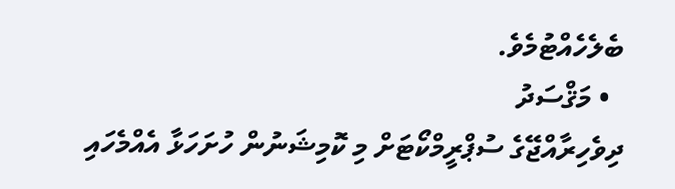ބެލެހެއްޓުމެވެ.
  • މަޤްސަދު
ދިވެހިރާއްޖޭގެ ސުޕްރީމްކޯޓަށް މި ކޮމިޝަނުން ހުށަހަޅާ އެއްމެހައި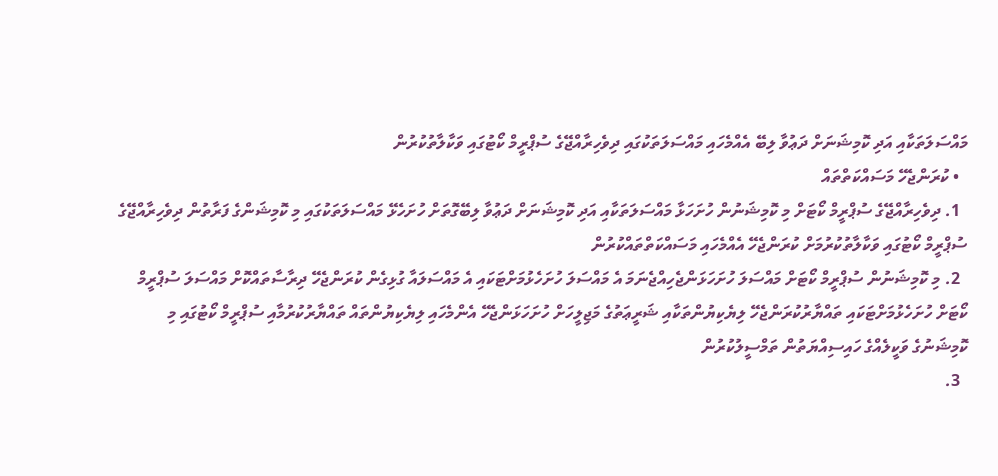މައްސަލަތަކާއި އަދި ކޮމިޝަނަށް ދަޢުވާ ލިބޭ އެއްމެހައި މައްސަލަތަކުގައި ދިވެހިރާއްޖޭގެ ސުޕްރީމް ކޯޓުގައި ވަކާލާތުކުރުން
  • ކުރަންޖެހޭ މަސައްކަތްތައް
  1. ދިވެހިރާއްޖޭގެ ސުޕްރީމް ކޯޓަށް މި ކޮމިޝަނުން ހުށަހަޅާ މައްސަލަތަކާއި އަދި ކޮމިޝަނަށް ދަޢުވާ ލިބޭގޮތަށް ހުށަހެޅޭ މައްސަލަތަކުގައި މި ކޮމިޝަންގެ ފަރާތުން ދިވެހިރާއްޖޭގެ ސުޕްރީމް ކޯޓުގައި ވަކާލާތުކުރުމަށް ކުރަންޖެހޭ އެއްމެހައި މަސައްކަތްތައްކުރުން
  2. މި ކޮމިޝަނުން ސުޕްރީމް ކޯޓަށް މައްސަލަ ހުށަހަޅަންޖެހިއްޖެނަމަ އެ މައްސަލަ ހުށަހެޅުމަށްޓަކައި އެ މައްސަލައާ ގުޅިގެން ކުރަންޖެހޭ ދިރާސާތައްކޮށް މައްސަލަ ސުޕްރީމް ކޯޓަށް ހުށަހެޅުމަށްޓަކައި ތައްޔާރުކުރަންޖެހޭ ލިޔެކިޔުންތަކާއި ޝަރީޢަތުގެ މަޖިލީހަށް ހުށަހަޅަންޖެހޭ އެންމެހައި ލިޔެކިޔުންތައް ތައްޔާރުކުރުމާއި ސުޕްރީމް ކޯޓުގައި މި ކޮމިޝަނުގެ ވަކީލެއްގެ ހައިސިއްޔަތުން ތަމްސީލުކުރުން
  3.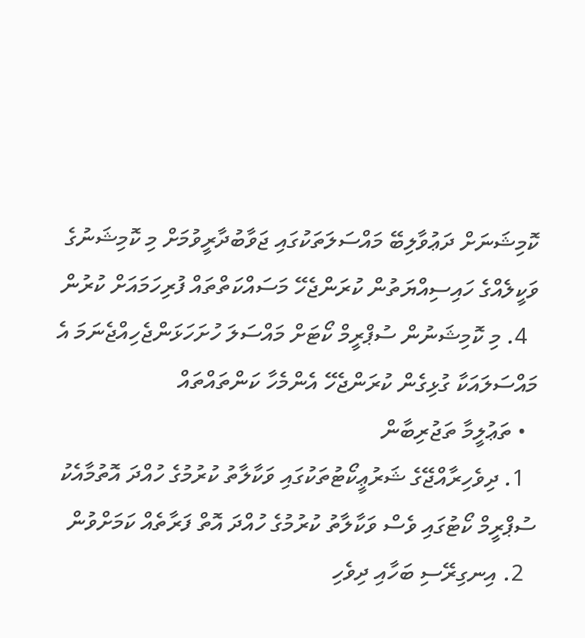ކޮމިޝަނަށް ދަޢުވާލިބޭ މައްސަލަތަކުގައި ޖަވާބުދާރީވުމަށް މި ކޮމިޝަނުގެ ވަކީލެއްގެ ހައިސިއްޔަތުން ކުރަންޖެހޭ މަސައްކަތްތައް ފުރިހަމައަށް ކުރުން
  4. މި ކޮމިޝަނުން ސުޕްރީމް ކޯޓަށް މައްސަލަ ހުށަހަޅަންޖެހިއްޖެނަމަ އެ މައްސަލައަކާ ގުޅިގެން ކުރަންޖެހޭ އެންމެހާ ކަންތައްތައް
  • ތަޢުލީމާ ތަޖުރިބާން
  1. ދިވެހިރާއްޖޭގެ ޝަރުޢީކޯޓުތަކުގައި ވަކާލާތު ކުރުމުގެ ހުއްދަ އޮތުމާއެކު  ސުޕްރީމް ކޯޓުގައި ވެސް ވަކާލާތު ކުރުމުގެ ހުއްދަ އޮތް ފަރާތެއް ކަމަށްވުން
  2. އިނގިރޭސި ބަހާއި ދިވެހި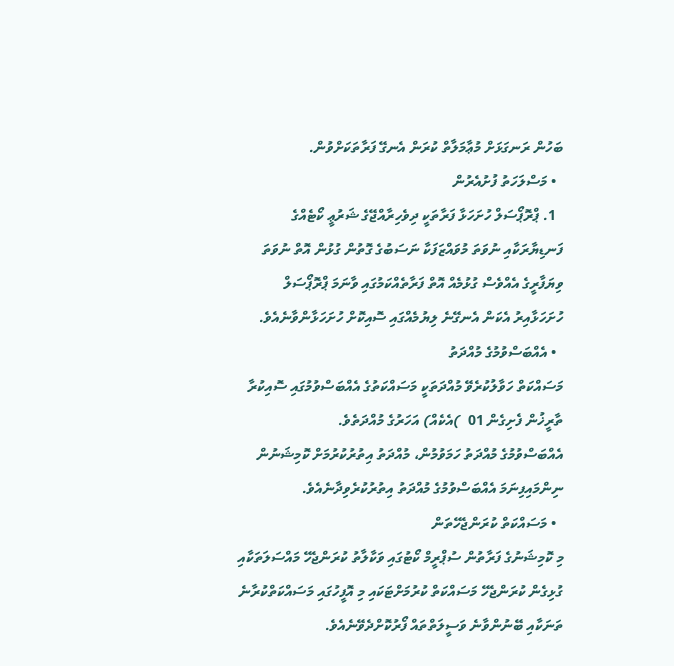ބަހުން ރަނގަޅަށް މުޢާމަލާތް ކުރަން އެނގޭ ފަރާތަކަށްވުން.
  • މަސްލަހަތު ފުށުއެރުން
  1. ޕްރޮޕޯސަލް ހުށަހަޅާ ފަރާތަކީ ދިވެހިރާއްޖޭގެ ޝަރުޢީ ކޯޓެއްގެ ފަނޑިޔާރަކާއި ނުވަތަ މުވައްޒަފަކާ ނަސަބުގެ ގޮތުން ގުޅުން އޮތް ނުވަތަ ވިޔަފާރީގެ އެއްވެސް ގުޅުމެއް އޮތް ފަރާތެއްކަމުގައި ވާނަމަ ޕްރޮޕޯސަލް ހުށަހަޅާއިރު އެކަން އެނގޭނެ ލިޔުމެއްގައި ސޮއިކޮށް ހުށަހަޅާންވާނެއެވެ.
  • އެއްބަސްވުމުގެ މުއްދަތު
މަސައްކަތް ހަވާލުކުރެވޭ މުއްދަތަކީ މަސައްކަތުގެ އެއްބަސްވުމުގައި ސޮއިކުރާ ތާރީޚުން ފެށިގެން 01  )އެކެއް) އަހަރުގެ މުއްދަތެވެ.
އެއްބަސްވުމުގެ މުއްދަތު ހަމަވުމުން، މުއްދަތު އިތުރުކުރުމަށް ކޮމިޝަނުން ނިންމައިފިނަމަ އެއްބަސްވުމުގެ މުއްދަތު އިތުރުކުރެވިދާނެއެވެ.
  • މަސައްކަތް ކުރަންޖެހޭތަން
މި ކޮމިޝަނުގެ ފަރާތުން ސުޕްރީމް ކޯޓުގައި ވަކާލާތު ކުރަންޖެހޭ މައްސަލަތަކާއި ގުޅިގެން ކުރަންޖެހޭ މަސައްކަތް ކުރުމަށްޓަކައި މި އޮފީހުގައި މަސައްކަތްކުރާނެ ތަނަކާއި ބޭނުންވާނެ ވަސީލަތްތައް ފޯރުކޮށްދެވޭނެއެވެ.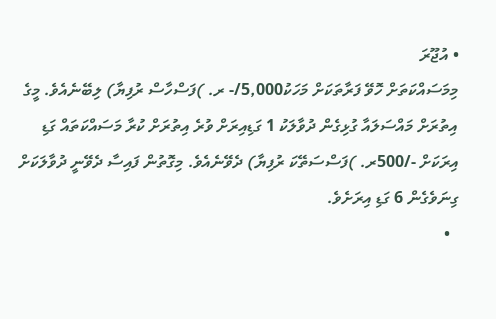• އުޖޫރަ
މިމަސައްކަތަށް ހޮވޭ ފަރާތަކަށް މަހަކު5,000/- ރ. )ފަސްހާސް ރުފިޔާ) ލިބޭނެއެވެ. މީގެ އިތުރަށް މައްސަލައާ ގުޅިގެން ދުވާލަކު 1 ގަޑިއިރަށް ވުރެ އިތުރަށް ކުރާ މަސައްކަތައް ގަޑި އިރަކަށް -/500ރ. )ފަސްސަތޭކަ ރުފިޔާ) ދެވޭނެއެވެ. މިގޮތުން ފައިސާ ދެވޭނީ ދުވާލަކަށް ގިނަވެގެން 6 ގަޑި އިރަށެވެ.
  •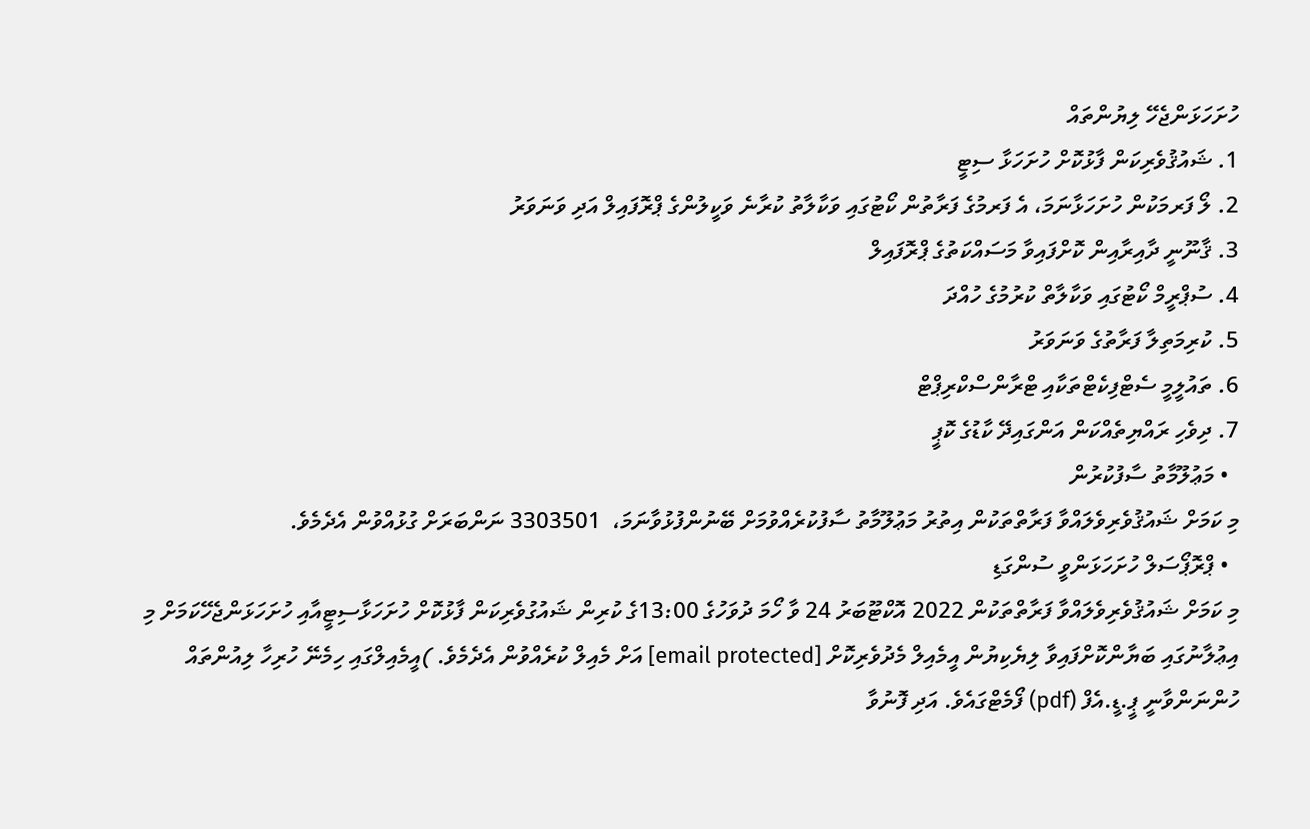ހުށަހަޅަންޖެހޭ ލިޔުންތައް
1. ޝައުޤުވެރިކަން ފާޅުކޮށް ހުށަހަޅާ ސިޓީ
2. ލޯ ފަރމަކުން ހުށަހަޅާނަމަ، އެ ފަރމުގެ ފަރާތުން ކޯޓުގައި ވަކާލާތު ކުރާނެ ވަކީލުންގެ ޕްރޮފައިލް އަދި ވަނަވަރު
3. ޤާނޫނީ ދާއިރާއިން ކޮށްފައިވާ މަސައްކަތުގެ ޕްރޮފައިލް
4. ސުޕްރީމް ކޯޓުގައި ވަކާލާތް ކުރުމުގެ ހުއްދަ
5. ކުރިމަތިލާ ފަރާތުގެ ވަނަވަރު
6. ތައުލީމީ ސެޓްފިކެޓްތަކާއި ޓްރާންސްކްރިޕްޓް
7. ދިވެހި ރައްޔިތެއްކަން އަންގައިދޭ ކާޑުގެ ކޮޕީ
  • މަޢުލޫމާތު ސާފުކުރުން
މި ކަމަށް ޝައުޤުވެރިވެލައްވާ ފަރާތްތަކުން އިތުރު މަޢުލޫމާތު ސާފުކުރެއްވުމަށް ބޭނުންފުޅުވާނަމަ،  3303501 ނަންބަރަށް ގުޅުއްވުން އެދެމެވެ.
  • ޕްރޮޕޯސަލް ހުށަހަޅަންވީ ސުންގަޑި
މި ކަމަށް ޝައުޤުވެރިވެލައްވާ ފަރާތްތަކުން 2022 އޮކްޓޫބަރު 24 ވާ ހޯމަ ދުވަހުގެ 13:00ގެ ކުރިން ޝައުގުވެރިކަން ފާޅުކޮށް ހުށަހަޅާސިޓީއާއި ހުށަހަޅަންޖެހޭކަމަށް މި އިޢުލާނުގައި ބަޔާންކޮށްފައިވާ ލިޔެކިޔުން އީމެއިލް މެދުވެރިކޮށް [email protected] އަށް މެއިލް ކުރެއްވުން އެދެމެވެ. )އީމެއިލްގައި ހިމެނޭ ހުރިހާ ލިއުންތައް ހުންނަންވާނީ ޕީ.ޑީ.އެފް (pdf) ފޯމެޓްގައެވެ. އަދި ފޮނުވާ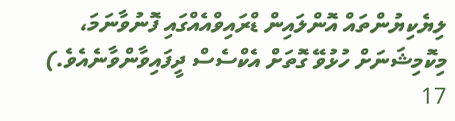ލިޔެކިޔުންތައް އޮންލައިން ޑްރައިވްއެއްގައި ފޮނުވާނަމަ، މިކޮމިޝަނަށް ހުޅުވޭ ގޮތަށް އެކްސެސް ދީފައިވާންވާނެއެވެ.)
17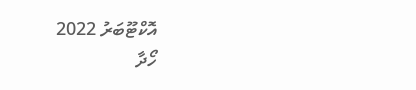އޮކްޓޫބަރު 2022
ހޯދާ